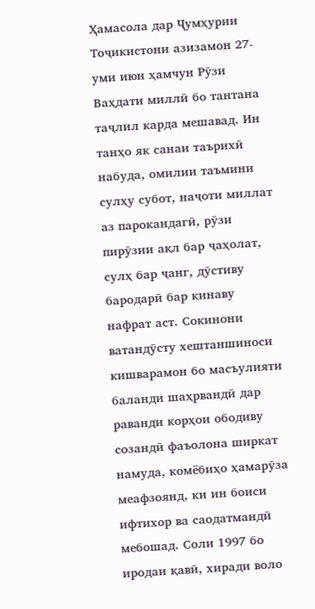Ҳамасола дар Ҷумҳурии Тоҷикистони азизамон 27-уми июн ҳамчун Рӯзи Ваҳдати миллӣ бо тантана таҷлил карда мешавад. Ин танҳо як санаи таърихӣ набуда, омилии таъмини сулҳу субот, наҷоти миллат аз парокандагӣ, рӯзи пирӯзии ақл бар ҷаҳолат, сулҳ бар ҷанг, дӯстиву бародарӣ бар кинаву нафрат аст. Сокинони ватандӯсту хештаншиноси кишварамон бо масъулияти баланди шаҳрвандӣ дар раванди корҳои ободиву созандӣ фаъолона ширкат намуда, комёбиҳо ҳамарӯза меафзоянд, ки ин боиси ифтихор ва саодатмандӣ мебошад. Соли 1997 бо иродаи қавӣ, хиради воло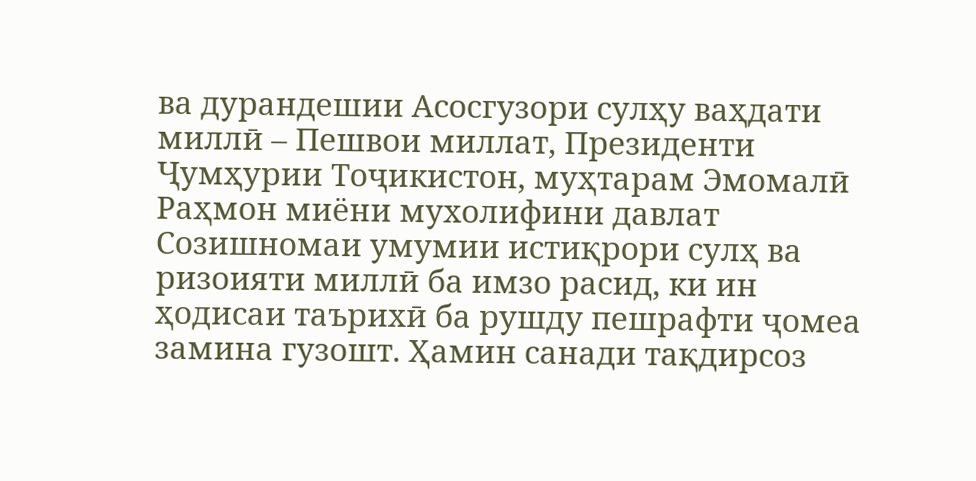ва дурандешии Асосгузори сулҳу ваҳдати миллӣ – Пешвои миллат, Президенти Ҷумҳурии Тоҷикистон, муҳтарам Эмомалӣ Раҳмон миёни мухолифини давлат Созишномаи умумии истиқрори сулҳ ва ризоияти миллӣ ба имзо расид, ки ин ҳодисаи таърихӣ ба рушду пешрафти ҷомеа замина гузошт. Ҳамин санади тақдирсоз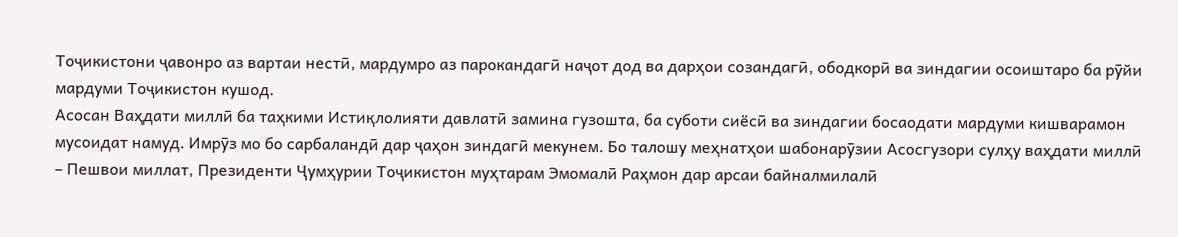Тоҷикистони ҷавонро аз вартаи нестӣ, мардумро аз парокандагӣ наҷот дод ва дарҳои созандагӣ, ободкорӣ ва зиндагии осоиштаро ба рӯйи мардуми Тоҷикистон кушод.
Асосан Ваҳдати миллӣ ба таҳкими Истиқлолияти давлатӣ замина гузошта, ба суботи сиёсӣ ва зиндагии босаодати мардуми кишварамон мусоидат намуд. Имрӯз мо бо сарбаландӣ дар ҷаҳон зиндагӣ мекунем. Бо талошу меҳнатҳои шабонарӯзии Асосгузори сулҳу ваҳдати миллӣ – Пешвои миллат, Президенти Ҷумҳурии Тоҷикистон муҳтарам Эмомалӣ Раҳмон дар арсаи байналмилалӣ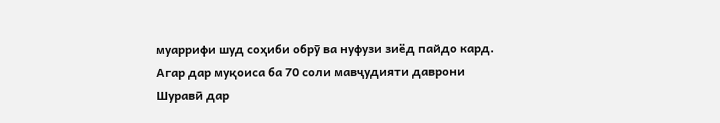муаррифи шуд соҳиби обрӯ ва нуфузи зиёд пайдо кард.
Агар дар муқоиса ба 70 соли мавҷудияти даврони Шуравӣ дар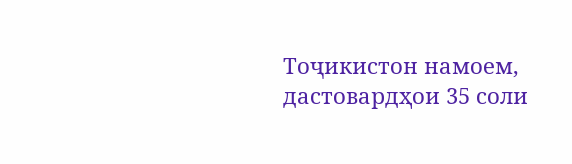Тоҷикистон намоем, дастовардҳои 35 соли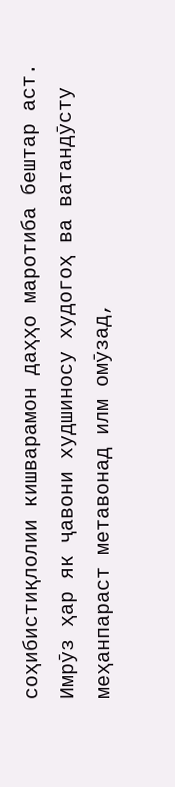соҳибистиқлолии кишварамон даҳҳо маротиба бештар аст.
Имрӯз ҳар як ҷавони худшиносу худогоҳ ва ватандӯсту меҳанпараст метавонад илм омӯзад,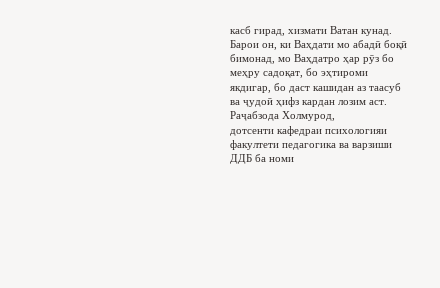касб гирад, хизмати Ватан кунад.
Барои он, ки Ваҳдати мо абадӣ боқӣ бимонад, мо Ваҳдатро ҳар рӯз бо меҳру садоқат, бо эҳтироми якдигар, бо даст кашидан аз таасуб ва ҷудоӣ ҳифз кардан лозим аст.
Раҷабзода Холмурод,
дотсенти кафедраи психологияи факултети педагогика ва варзиши ДДБ ба номи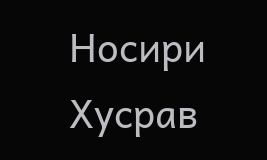Носири Хусрав